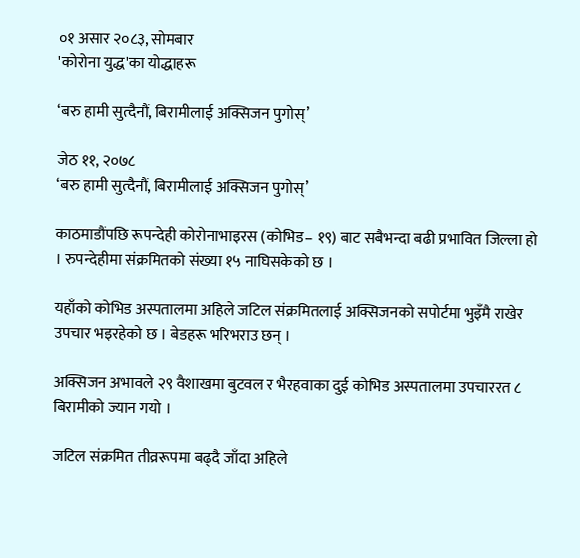०१ असार २०८३, सोमबार
'कोरोना युद्ध'का योद्धाहरू

‘बरु हामी सुत्दैनौं, बिरामीलाई अक्सिजन पुगोस्’

जेठ ११, २०७८
‘बरु हामी सुत्दैनौं, बिरामीलाई अक्सिजन पुगोस्’

काठमाडौंपछि रूपन्देही कोरोनाभाइरस (कोभिड– १९) बाट सबैभन्दा बढी प्रभावित जिल्ला हो । रुपन्देहीमा संक्रमितको संख्या १५ नाघिसकेको छ ।

यहाँको कोभिड अस्पतालमा अहिले जटिल संक्रमितलाई अक्सिजनको सपोर्टमा भुइँमै राखेर उपचार भइरहेको छ । बेडहरू भरिभराउ छन् ।

अक्सिजन अभावले २९ वैशाखमा बुटवल र भैरहवाका दुई कोभिड अस्पतालमा उपचाररत ८ बिरामीको ज्यान गयो ।

जटिल संक्रमित तीव्ररूपमा बढ्दै जाँदा अहिले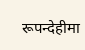रूपन्देहीमा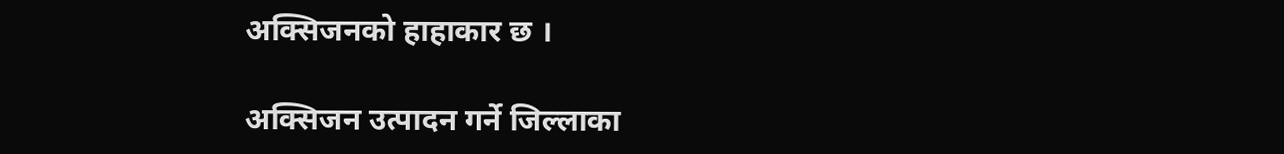अक्सिजनको हाहाकार छ ।

अक्सिजन उत्पादन गर्ने जिल्लाका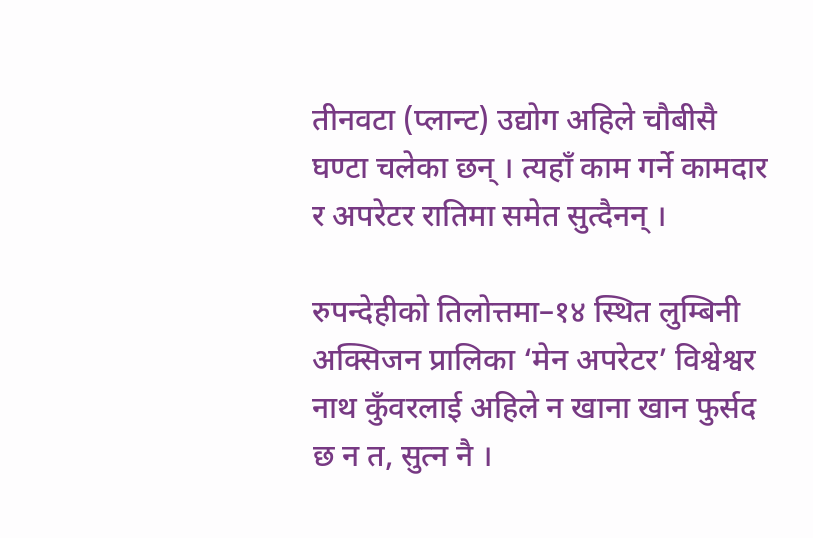तीनवटा (प्लान्ट) उद्योग अहिले चौबीसै घण्टा चलेका छन् । त्यहाँ काम गर्ने कामदार र अपरेटर रातिमा समेत सुत्दैनन् ।

रुपन्देहीको तिलोत्तमा–१४ स्थित लुम्बिनी अक्सिजन प्रालिका ‘मेन अपरेटर’ विश्वेश्वर नाथ कुँवरलाई अहिले न खाना खान फुर्सद छ न त, सुत्न नै ।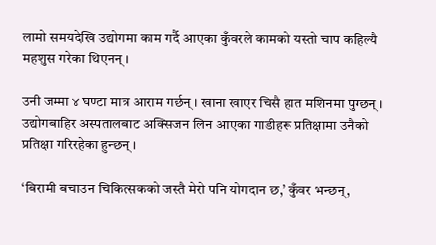लामो समयदेखि उद्योगमा काम गर्दै आएका कुँवरले कामको यस्तो चाप कहिल्यै महशुस गरेका थिएनन् ।

उनी जम्मा ४ घण्टा मात्र आराम गर्छन् । खाना खाएर चिसै हात मशिनमा पुग्छन् । उद्योगबाहिर अस्पतालबाट अक्सिजन लिन आएका गाडीहरू प्रतिक्षामा उनैको प्रतिक्षा गरिरहेका हुन्छन् ।

‘बिरामी बचाउन चिकित्सकको जस्तै मेरो पनि योगदान छ,’ कुँवर भन्छन्,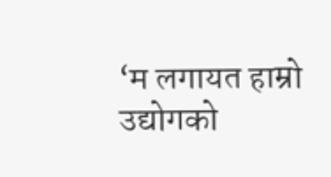‘म लगायत हाम्रो उद्योगको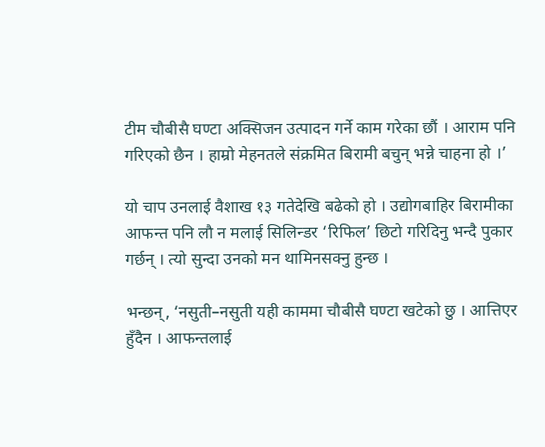टीम चौबीसै घण्टा अक्सिजन उत्पादन गर्ने काम गरेका छौं । आराम पनि गरिएको छैन । हाम्रो मेहनतले संक्रमित बिरामी बचुन् भन्ने चाहना हो ।’

यो चाप उनलाई वैशाख १३ गतेदेखि बढेको हो । उद्योगबाहिर बिरामीका आफन्त पनि लौ न मलाई सिलिन्डर ‘रिफिल’ छिटो गरिदिनु भन्दै पुकार गर्छन् । त्यो सुन्दा उनको मन थामिनसक्नु हुन्छ ।

भन्छन्, ‘नसुती–नसुती यही काममा चौबीसै घण्टा खटेको छु । आत्तिएर हुँदैन । आफन्तलाई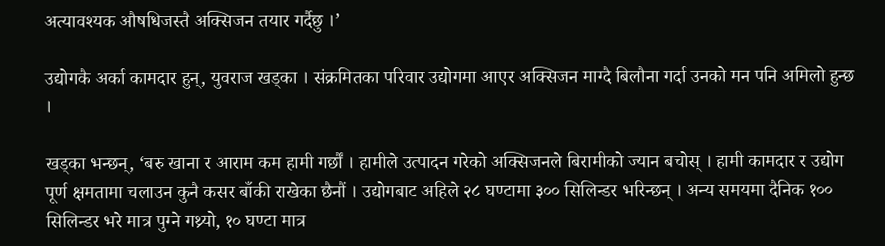अत्यावश्यक औषधिजस्तै अक्सिजन तयार गर्दैछु ।’

उद्योगकै अर्का कामदार हुन्, युवराज खड्का । संक्रमितका परिवार उद्योगमा आएर अक्सिजन माग्दै बिलौना गर्दा उनको मन पनि अमिलो हुन्छ ।

खड्का भन्छन्, ‘बरु खाना र आराम कम हामी गर्छौं । हामीले उत्पादन गरेको अक्सिजनले बिरामीको ज्यान बचोस् । हामी कामदार र उद्योग पूर्ण क्षमतामा चलाउन कुनै कसर बाँकी राखेका छैनौं । उद्योगबाट अहिले २८ घण्टामा ३०० सिलिन्डर भरिन्छन् । अन्य समयमा दैनिक १०० सिलिन्डर भरे मात्र पुग्ने गथ्र्यो, १० घण्टा मात्र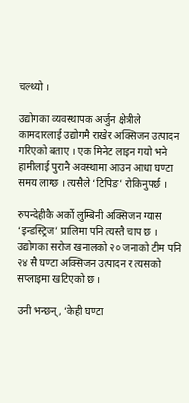चल्थ्यो ।

उद्योगका व्यवस्थापक अर्जुन क्षेत्रीले कामदारलाई उद्योगमै राखेर अक्सिजन उत्पादन गरिएको बताए । एक मिनेट लाइन गयो भने हामीलाई पुरानै अवस्थामा आउन आधा घण्टा समय लाग्छ । त्यसैले ‘टिपिङ’ रोकिनुपर्छ ।

रुपन्देहीकै अर्को लुम्बिनी अक्सिजन ग्यास ‘इन्डस्ट्रिज’ प्रालिमा पनि त्यस्तै चाप छ । उद्योगका सरोज खनालको २० जनाको टीम पनि २४ सै घण्टा अक्सिजन उत्पादन र त्यसको सप्लाइमा खटिएको छ ।

उनी भन्छन्, ‘केही घण्टा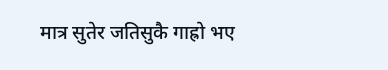मात्र सुतेर जतिसुकै गाह्रो भए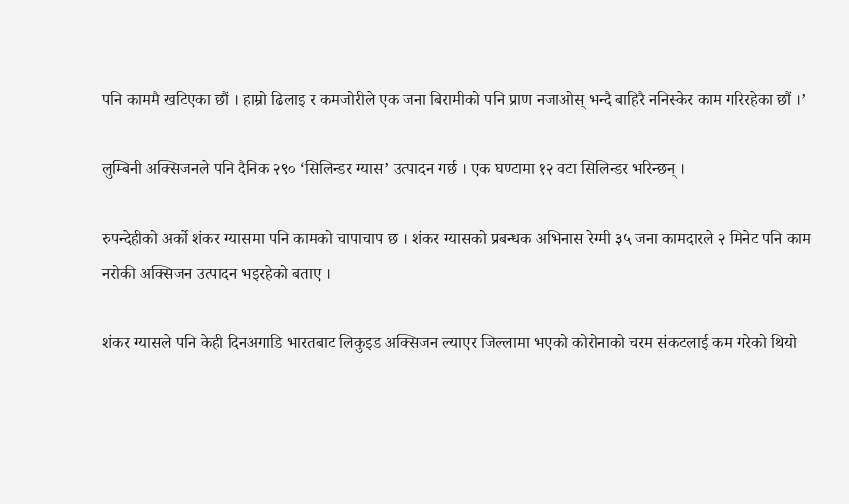पनि काममै खटिएका छौं । हाम्रो ढिलाइ र कमजोरीले एक जना बिरामीको पनि प्राण नजाओस् भन्दै बाहिरै ननिस्केर काम गरिरहेका छौं ।’

लुम्बिनी अक्सिजनले पनि दैनिक २९० ‘सिलिन्डर ग्यास’ उत्पादन गर्छ । एक घण्टामा १२ वटा सिलिन्डर भरिन्छन् ।

रुपन्देहीको अर्को शंकर ग्यासमा पनि कामको चापाचाप छ । शंकर ग्यासको प्रबन्धक अभिनास रेग्मी ३५ जना कामदारले २ मिनेट पनि काम नरोकी अक्सिजन उत्पादन भइरहेको बताए ।

शंकर ग्यासले पनि केही दिनअगाडि भारतबाट लिकुइड अक्सिजन ल्याएर जिल्लामा भएको कोरोनाको चरम संकटलाई कम गरेको थियो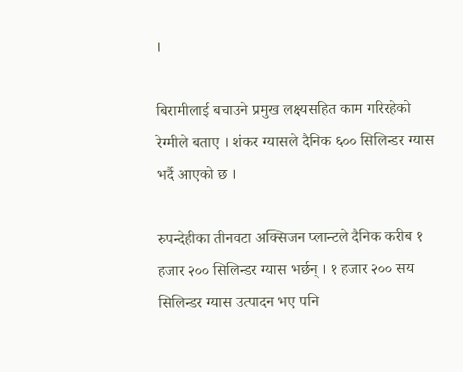।

बिरामीलाई बचाउने प्रमुख लक्ष्यसहित काम गरिरहेको रेग्मीले बताए । शंकर ग्यासले दैनिक ६०० सिलिन्डर ग्यास भर्दै आएको छ ।

रुपन्देहीका तीनवटा अक्सिजन प्लान्टले दैनिक करीब १ हजार २०० सिलिन्डर ग्यास भर्छन् । १ हजार २०० सय सिलिन्डर ग्यास उत्पादन भए पनि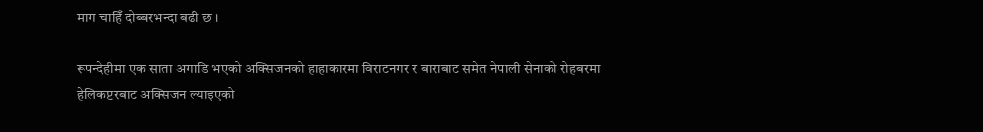माग चाहिँ दोब्बरभन्दा बढी छ ।

रूपन्देहीमा एक साता अगाडि भएको अक्सिजनको हाहाकारमा विराटनगर र बाराबाट समेत नेपाली सेनाको रोहबरमा हेलिकप्टरबाट अक्सिजन ल्याइएको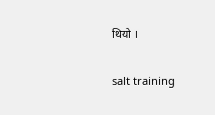थियो ।

salt training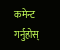कमेन्ट गर्नुहोस्